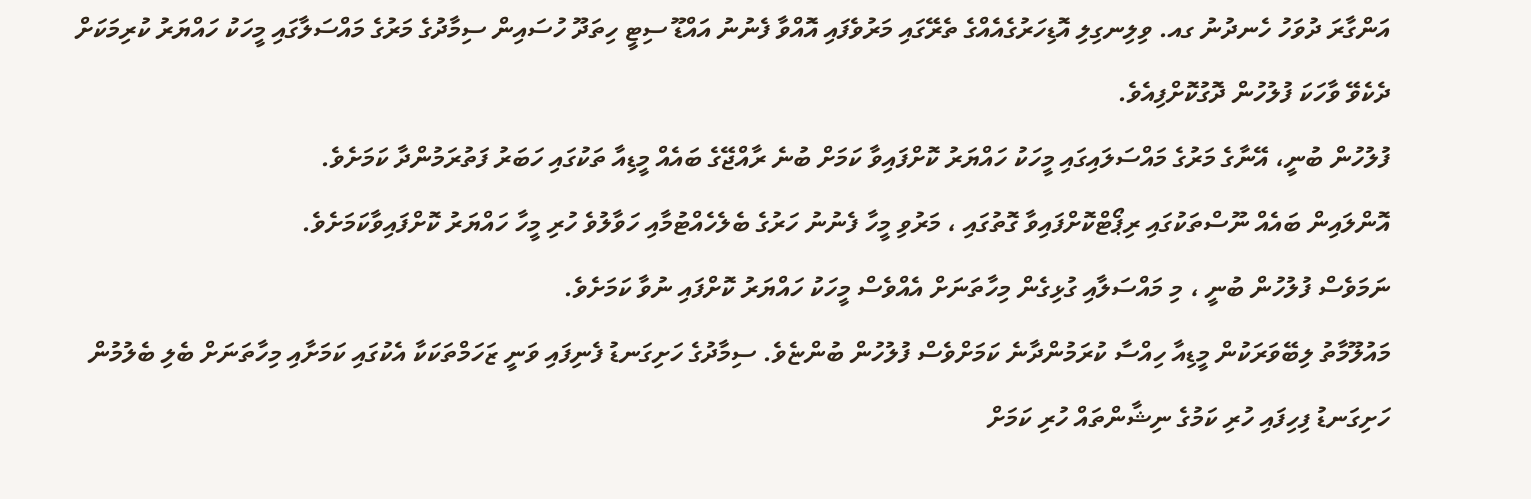އަންގާރަ ދުވަހު ހެނދުނު ގއ. ވިލިނގިލި އޮޑިހަރުގެއެއްގެ ތެރޭގައި މަރުވެފައި އޮއްވާ ފެނުނު އައްޑޫ ސިޓީ ހިތަދޫ ހުސައިން ސިމާދުގެ މަރުގެ މައްސަލާގައި މީހަކު ހައްޔަރު ކުރިމަކަށް ދެކެވޭ ވާހަކަ ފުލުހުން ދޮގުކޮށްފިއެވެ.
ފުލުހުން ބުނީ، އޭނާގެ މަރުގެ މައްސަލައިގައި މީހަކު ހައްޔަރު ކޮށްފައިވާ ކަމަށް ބުނެ ރާއްޖޭގެ ބައެއް މީޑިއާ ތަކުގައި ހަބަރު ފަތުރަމުންދާ ކަމަށެވެ.
އޮންލައިން ބައެއް ނޫސްތަކުގައި ރިޕޯޓްކޮށްފައިވާ ގޮތުގައި ، މަރުވި މީހާ ފެނުނު ހަރުގެ ބެލެހެއްޓުމާއި ހަވާލުވެ ހުރި މީހާ ހައްޔަރު ކޮށްފައިވާކަމަށެވެ.
ނަމަވެސް ފުލުހުން ބުނީ ، މި މައްސަލާއި ގުޅިގެން މިހާތަނަށް އެއްވެސް މީހަކު ހައްޔަރު ކޮށްފައި ނުވާ ކަމަށެވެ.
މައުލޫމާތު ލިބޭވަރަކުން މީޑިއާ ހިއްސާ ކުރަމުންދާނެ ކަމަށްވެސް ފުލުހުން ބުންޏެވެ. ސިމާދުގެ ހަށިގަނޑު ފެނިފައި ވަނީ ޒަހަމްތަކަކާ އެކުގައި ކަމަށާއި މިހާތަނަށް ބެލި ބެލުމުން ހަށިގަނޑު ފިހިފައި ހުރި ކަމުގެ ނިޝާންތައް ހުރި ކަމަށް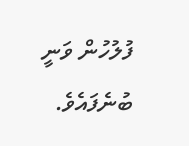ފުލުހުން ވަނީ ބުނެފައެވެ.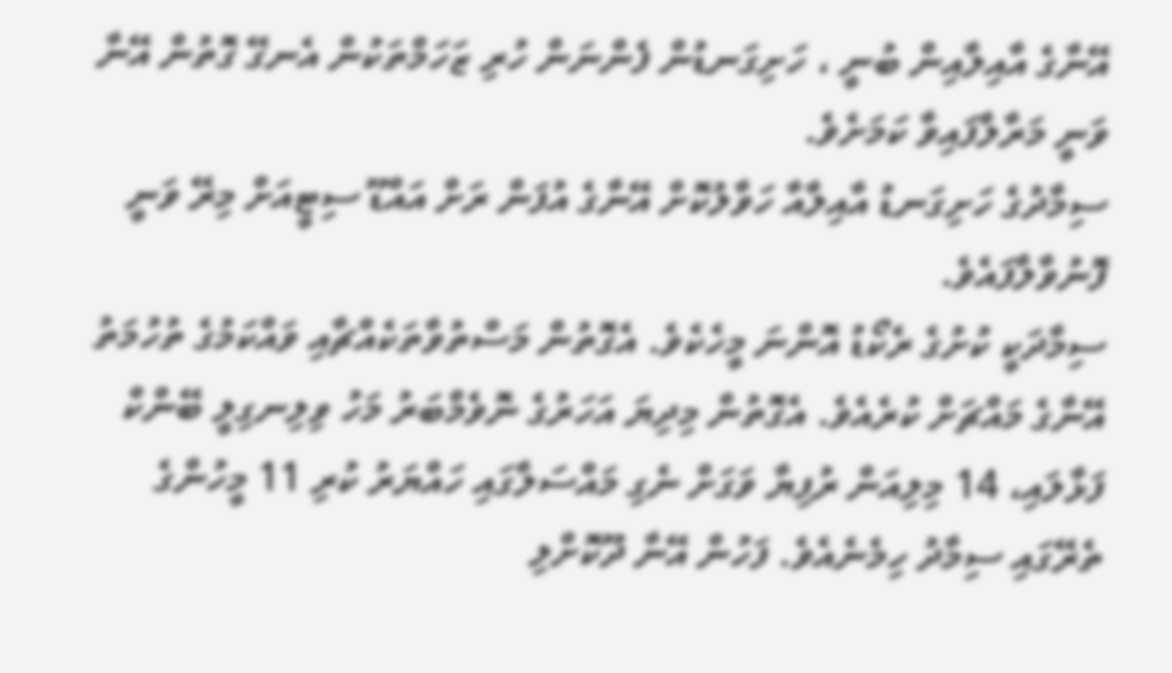އޭނާގެ އާއިލާއިން ބުނީ ، ހަށިގަނޑުން ފެންނަން ހުރި ޒަހަމްތަކުން އެނގޭ ގޮތުން އޭނާ ވަނީ މަރާލާފައިވާ ކަމަށެވެ.
ސިމާދުގެ ހަށިގަނޑު އާއިލާއާ ހަވާލުކޮށް އޭނާގެ އުފަން ރަށް އައްޑޫ ސިޓީއަށް މިރޭ ވަނީ ފޮނުވާލާފައެވެ.
ސިމާދަކީ ކުށުގެ ރެކޯޑު އޮންނަ މީހެކެވެ. އެގޮތުން މަސްތުވާތަކެއްޗާއި ވައްކަމުގެ ތުހުމަތު އޭނާގެ މައްޗަށް ކުރެއެވެ. އެގޮތުން މިދިޔަ އަހަރުގެ ނޮވެމްބަރު މަހު ވިލިނގިލީ ބޭންކް ފަޅާލައި، 14 މިލިއަން ރުފިޔާ ވަގަށް ނެގި މައްސަލާގައި ހައްޔަރު ކުރި 11 މީހުންގެ ތެރޭގައި ސިމާދު ހިމެނެއެވެ. ފަހުން އޭނާ ދޫކޮށްލި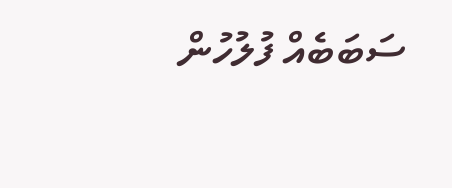ސަބަބެއް ފުލުހުން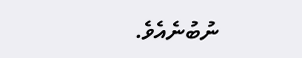ނުބުނެއެވެ.